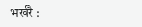भर्खरै :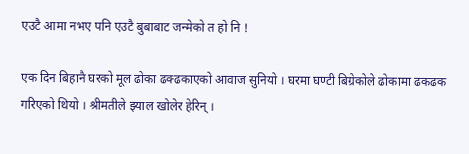एउटै आमा नभए पनि एउटै बुबाबाट जन्मेको त हो नि !

एक दिन बिहानै घरको मूल ढोका ढक्ढकाएको आवाज सुनियो । घरमा घण्टी बिग्रेकोले ढोकामा ढकढक गरिएको थियो । श्रीमतीले झ्याल खोलेर हेरिन् ।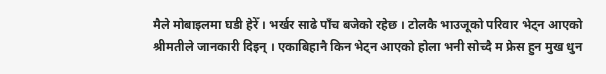मैले मोबाइलमा घडी हेरेँ । भर्खर साढे पाँच बजेको रहेछ । टोलकै भाउजूको परिवार भेट्न आएको श्रीमतीले जानकारी दिइन् । एकाबिहानै किन भेट्न आएको होला भनी सोच्दै म फ्रेस हुन मुख धुन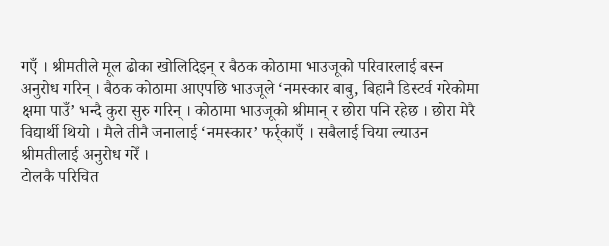गएँ । श्रीमतीले मूल ढोका खोलिदिइन् र बैठक कोठामा भाउजूको परिवारलाई बस्न अनुरोध गरिन् । बैठक कोठामा आएपछि भाउजूले ‘नमस्कार बाबु, बिहानै डिस्टर्व गरेकोमा क्षमा पाउँ’ भन्दै कुरा सुरु गरिन् । कोठामा भाउजूको श्रीमान् र छोरा पनि रहेछ । छोरा मेरै विद्यार्थी थियो । मैले तीनै जनालाई ‘नमस्कार’ फर्र्काएँ । सबैलाई चिया ल्याउन श्रीमतीलाई अनुरोध गरेँ ।
टोलकै परिचित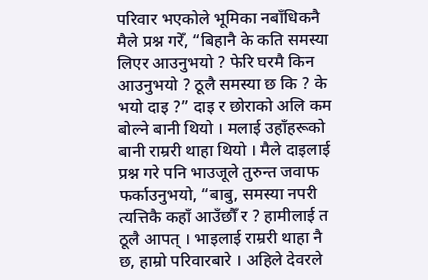परिवार भएकोले भूमिका नबाँधिकनै मैले प्रश्न गरेँ, “बिहानै के कति समस्या लिएर आउनुभयो ? फेरि घरमै किन आउनुभयो ? ठूलै समस्या छ कि ? के भयो दाइ ?” दाइ र छोराको अलि कम बोल्ने बानी थियो । मलाई उहाँहरूको बानी राम्ररी थाहा थियो । मैले दाइलाई प्रश्न गरे पनि भाउजूले तुरुन्त जवाफ फर्काउनुभयो, “बाबु, समस्या नपरी त्यत्तिकै कहाँ आउँछौँ र ? हामीलाई त ठूलै आपत् । भाइलाई राम्ररी थाहा नै छ, हाम्रो परिवारबारे । अहिले देवरले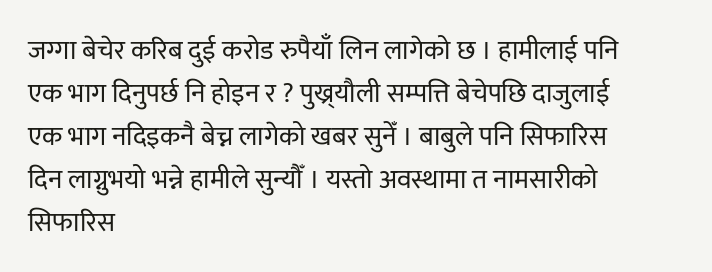जग्गा बेचेर करिब दुई करोड रुपैयाँ लिन लागेको छ । हामीलाई पनि एक भाग दिनुपर्छ नि होइन र ? पुख्र्यौली सम्पत्ति बेचेपछि दाजुलाई एक भाग नदिइकनै बेच्न लागेको खबर सुनेँ । बाबुले पनि सिफारिस दिन लाग्नुभयो भन्ने हामीले सुन्यौँ । यस्तो अवस्थामा त नामसारीको सिफारिस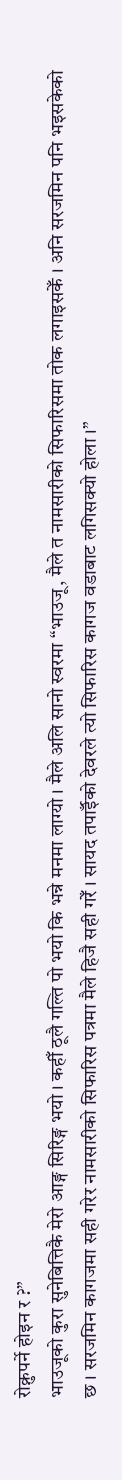रोक्नुपर्ने होइन र ?”
भाउजूको कुरा सुनेबित्तिकै मेरो आङ्ग सिरिङ्ग भयो । कहीँ ठूलै गल्ति पो भयो कि भन्ने मनमा लाग्यो । मैले अलि सानो स्वरमा “भाउजू, मैले त नामसारीको सिफारिसमा तोक लगाइसकेँ । अनि सरजमिन पनि भइसकेको छ । सरजमिन कागजमा सही गरेर नामसारीको सिफारिस पत्रमा मैले हिजै सही गरेँ । सायद तपाईँको देवरले त्यो सिफारिस कागज वडाबाट लगिसक्यो होला ।”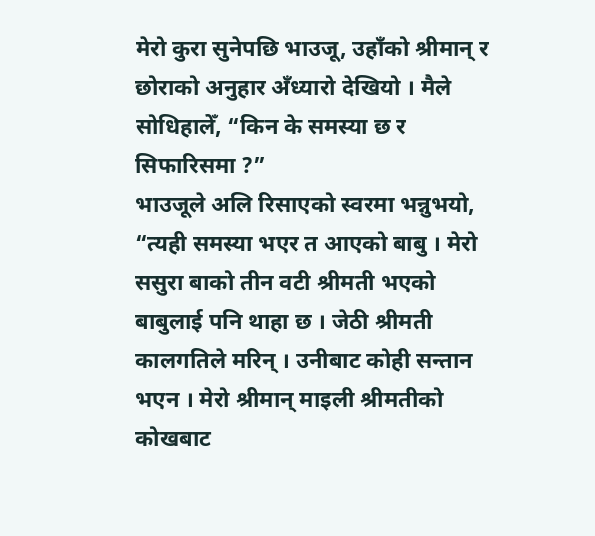मेरो कुरा सुनेपछि भाउजू, उहाँको श्रीमान् र छोराको अनुहार अँध्यारो देखियो । मैले सोधिहालेँ, “किन के समस्या छ र सिफारिसमा ?”
भाउजूले अलि रिसाएको स्वरमा भन्नुभयो, “त्यही समस्या भएर त आएको बाबु । मेरो ससुरा बाको तीन वटी श्रीमती भएको बाबुलाई पनि थाहा छ । जेठी श्रीमती कालगतिले मरिन् । उनीबाट कोही सन्तान भएन । मेरो श्रीमान् माइली श्रीमतीको कोखबाट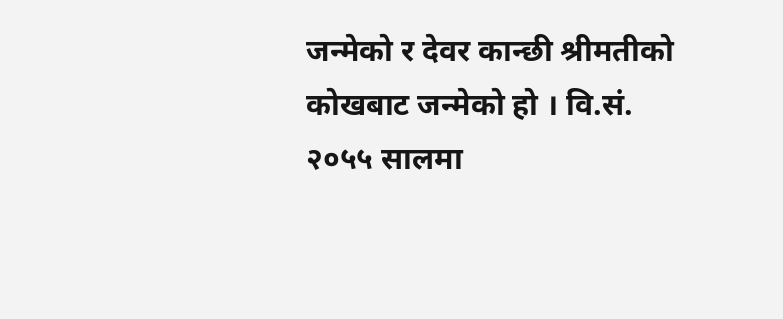जन्मेको र देवर कान्छी श्रीमतीको कोखबाट जन्मेको हो । वि.सं. २०५५ सालमा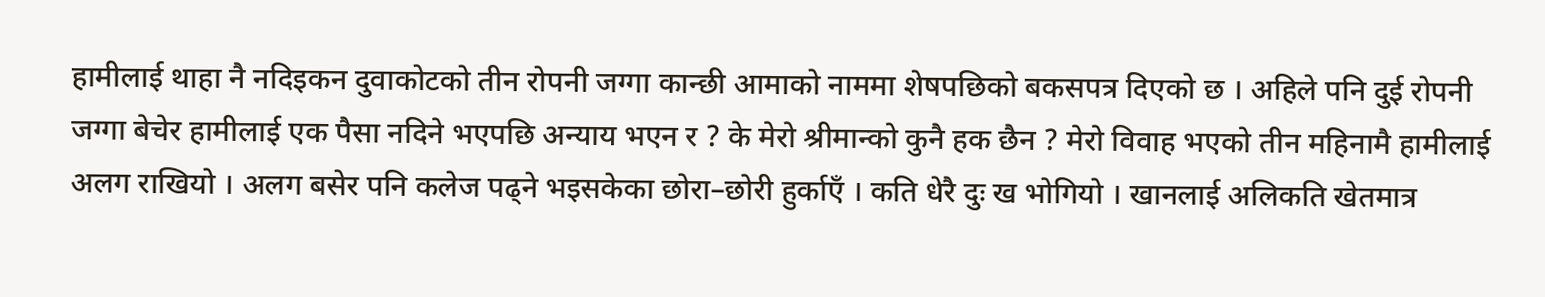हामीलाई थाहा नै नदिइकन दुवाकोटको तीन रोपनी जग्गा कान्छी आमाको नाममा शेषपछिको बकसपत्र दिएको छ । अहिले पनि दुई रोपनी जग्गा बेचेर हामीलाई एक पैसा नदिने भएपछि अन्याय भएन र ? के मेरो श्रीमान्को कुनै हक छैन ? मेरो विवाह भएको तीन महिनामै हामीलाई अलग राखियो । अलग बसेर पनि कलेज पढ्ने भइसकेका छोरा–छोरी हुर्काएँ । कति धेरै दुः ख भोगियो । खानलाई अलिकति खेतमात्र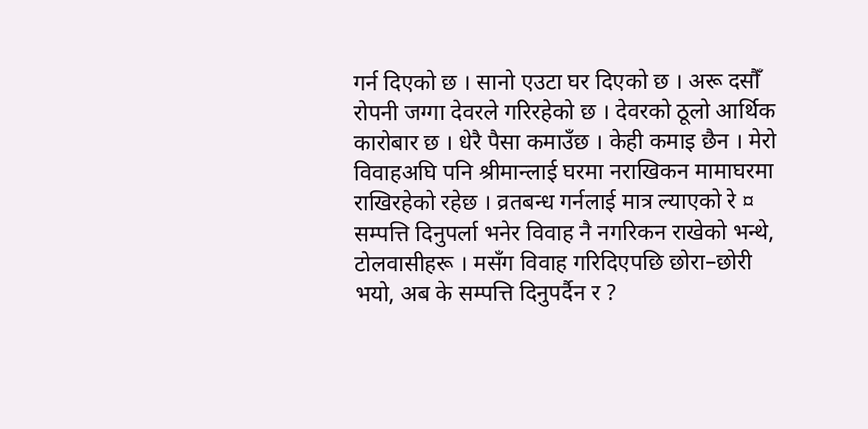गर्न दिएको छ । सानो एउटा घर दिएको छ । अरू दसौँ रोपनी जग्गा देवरले गरिरहेको छ । देवरको ठूलो आर्थिक कारोबार छ । धेरै पैसा कमाउँछ । केही कमाइ छैन । मेरो विवाहअघि पनि श्रीमान्लाई घरमा नराखिकन मामाघरमा राखिरहेको रहेछ । व्रतबन्ध गर्नलाई मात्र ल्याएको रे ¤ सम्पत्ति दिनुपर्ला भनेर विवाह नै नगरिकन राखेको भन्थे, टोलवासीहरू । मसँग विवाह गरिदिएपछि छोरा–छोरी भयो, अब के सम्पत्ति दिनुपर्दैन र ?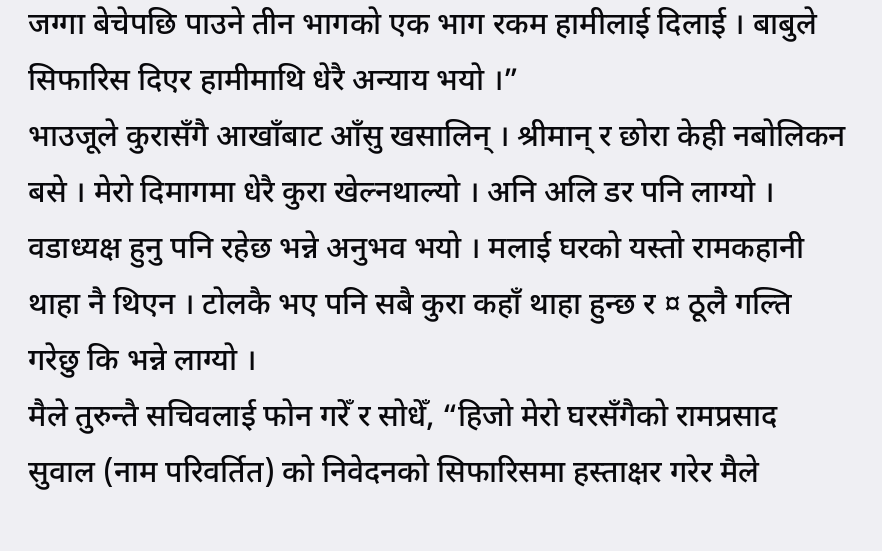जग्गा बेचेपछि पाउने तीन भागको एक भाग रकम हामीलाई दिलाई । बाबुले सिफारिस दिएर हामीमाथि धेरै अन्याय भयो ।”
भाउजूले कुरासँगै आखाँबाट आँसु खसालिन् । श्रीमान् र छोरा केही नबोलिकन बसे । मेरो दिमागमा धेरै कुरा खेल्नथाल्यो । अनि अलि डर पनि लाग्यो । वडाध्यक्ष हुनु पनि रहेछ भन्ने अनुभव भयो । मलाई घरको यस्तो रामकहानी थाहा नै थिएन । टोलकै भए पनि सबै कुरा कहाँ थाहा हुन्छ र ¤ ठूलै गल्ति गरेछु कि भन्ने लाग्यो ।
मैले तुरुन्तै सचिवलाई फोन गरेँ र सोधेँ, “हिजो मेरो घरसँगैको रामप्रसाद सुवाल (नाम परिवर्तित) को निवेदनको सिफारिसमा हस्ताक्षर गरेर मैले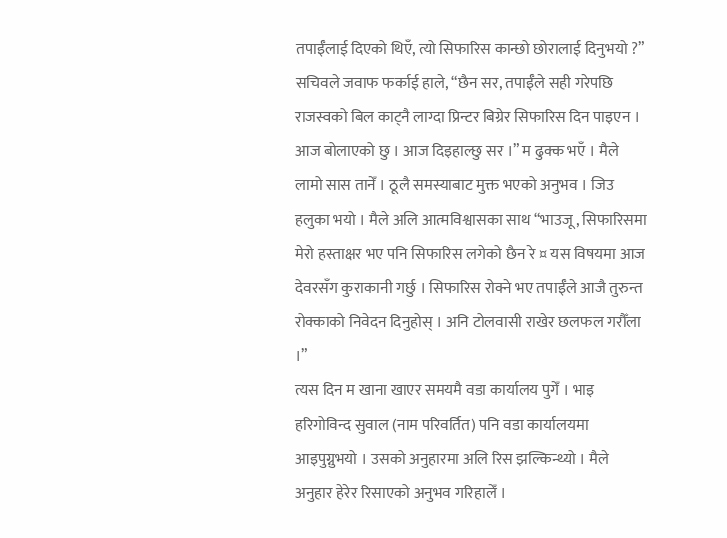तपाईँलाई दिएको थिएँ, त्यो सिफारिस कान्छो छोरालाई दिनुभयो ?” सचिवले जवाफ फर्काई हाले, “छैन सर, तपाईँले सही गरेपछि राजस्वको बिल काट्नै लाग्दा प्रिन्टर बिग्रेर सिफारिस दिन पाइएन । आज बोलाएको छु । आज दिइहाल्छु सर ।” म ढुक्क भएँ । मैले लामो सास तानेँ । ठूलै समस्याबाट मुक्त भएको अनुभव । जिउ हलुका भयो । मैले अलि आत्मविश्वासका साथ “भाउजू, सिफारिसमा मेरो हस्ताक्षर भए पनि सिफारिस लगेको छैन रे ¤ यस विषयमा आज देवरसँग कुराकानी गर्छु । सिफारिस रोक्ने भए तपाईँले आजै तुरुन्त रोक्काको निवेदन दिनुहोस् । अनि टोलवासी राखेर छलफल गरौँला ।”
त्यस दिन म खाना खाएर समयमै वडा कार्यालय पुगेँ । भाइ हरिगोविन्द सुवाल (नाम परिवर्तित) पनि वडा कार्यालयमा आइपुग्नुभयो । उसको अनुहारमा अलि रिस झल्किन्थ्यो । मैले अनुहार हेरेर रिसाएको अनुभव गरिहालेँ ।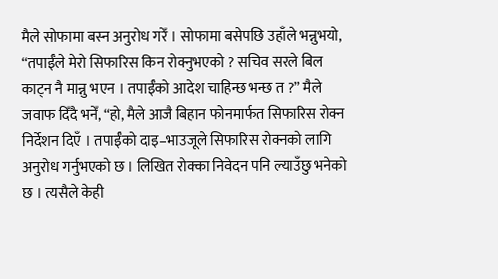मैले सोफामा बस्न अनुरोध गरेँ । सोफामा बसेपछि उहाँले भन्नुभयो, “तपाईँले मेरो सिफारिस किन रोक्नुभएको ? सचिव सरले बिल काट्न नै मान्नु भएन । तपाईँको आदेश चाहिन्छ भन्छ त ?” मैले जवाफ दिँदै भनेँ, “हो, मैले आजै बिहान फोनमार्फत सिफारिस रोक्न निर्देशन दिएँ । तपाईँको दाइ–भाउजूले सिफारिस रोक्नको लागि अनुरोध गर्नुभएको छ । लिखित रोक्का निवेदन पनि ल्याउँछु भनेको छ । त्यसैले केही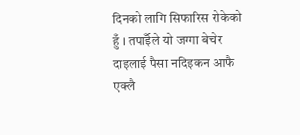दिनको लागि सिफारिस रोकेको हुँ । तपाईँले यो जग्गा बेचेर दाइलाई पैसा नदिइकन आफै एक्लै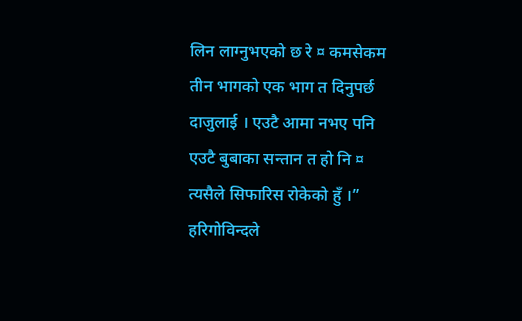लिन लाग्नुभएको छ रे ¤ कमसेकम तीन भागको एक भाग त दिनुपर्छ दाजुलाई । एउटै आमा नभए पनि एउटै बुबाका सन्तान त हो नि ¤ त्यसैले सिफारिस रोकेको हुँ ।” हरिगोविन्दले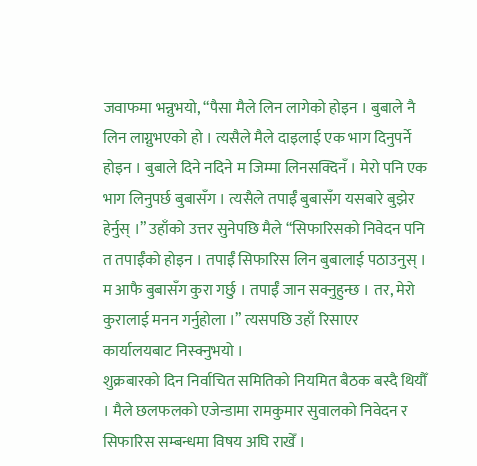जवाफमा भन्नुभयो, “पैसा मैले लिन लागेको होइन । बुबाले नै लिन लाग्नुभएको हो । त्यसैले मैले दाइलाई एक भाग दिनुपर्ने होइन । बुबाले दिने नदिने म जिम्मा लिनसक्दिनँ । मेरो पनि एक भाग लिनुपर्छ बुबासँग । त्यसैले तपाईँ बुबासँग यसबारे बुझेर हेर्नुस् ।” उहाँको उत्तर सुनेपछि मैले “सिफारिसको निवेदन पनि त तपाईँको होइन । तपाईँ सिफारिस लिन बुबालाई पठाउनुस् । म आफै बुबासँग कुरा गर्छु । तपाईँ जान सक्नुहुन्छ । तर, मेरो कुरालाई मनन गर्नुहोला ।” त्यसपछि उहाँ रिसाएर कार्यालयबाट निस्क्नुभयो ।
शुक्रबारको दिन निर्वाचित समितिको नियमित बैठक बस्दै थियौँ । मैले छलफलको एजेन्डामा रामकुमार सुवालको निवेदन र सिफारिस सम्बन्धमा विषय अघि राखेँ ।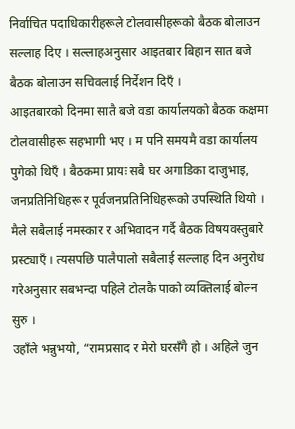निर्वाचित पदाधिकारीहरूले टोलवासीहरूको बैठक बोलाउन सल्लाह दिए । सल्लाहअनुसार आइतबार बिहान सात बजे बैठक बोलाउन सचिवलाई निर्देशन दिएँ ।
आइतबारको दिनमा सातै बजे वडा कार्यालयको बैठक कक्षमा टोलवासीहरू सहभागी भए । म पनि समयमै वडा कार्यालय पुगेको थिएँ । बैठकमा प्रायः सबै घर अगाडिका दाजुभाइ, जनप्रतिनिधिहरू र पूर्वजनप्रतिनिधिहरूको उपस्थिति थियो । मैले सबैलाई नमस्कार र अभिवादन गर्दै बैठक विषयवस्तुबारे प्रस्ट्याएँ । त्यसपछि पालैपालो सबैलाई सल्लाह दिन अनुरोध गरेअनुसार सबभन्दा पहिले टोलकै पाको व्यक्तिलाई बोल्न सुरु ।
उहाँले भन्नुभयो, “रामप्रसाद र मेरो घरसँगै हो । अहिले जुन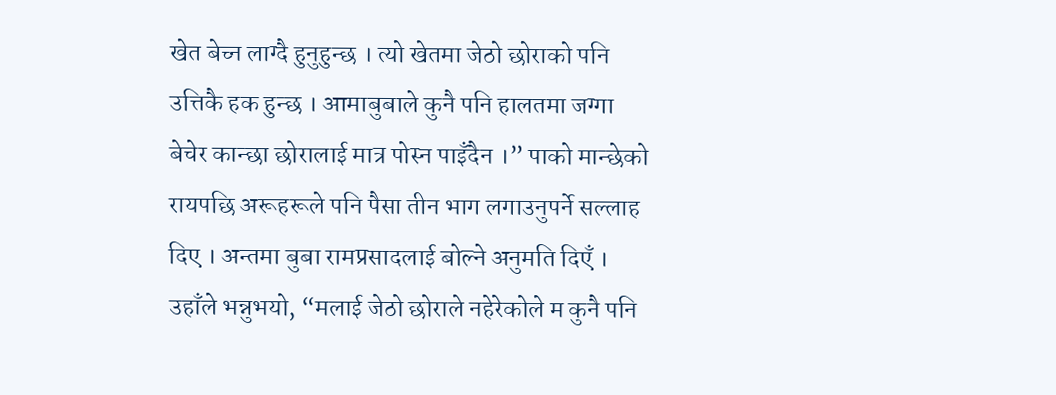खेत बेच्न लाग्दै हुनुहुन्छ । त्यो खेतमा जेठो छोराको पनि उत्तिकै हक हुन्छ । आमाबुबाले कुनै पनि हालतमा जग्गा बेचेर कान्छा छोरालाई मात्र पोस्न पाइँदैन ।” पाको मान्छेको रायपछि अरूहरूले पनि पैसा तीन भाग लगाउनुपर्ने सल्लाह दिए । अन्तमा बुबा रामप्रसादलाई बोल्ने अनुमति दिएँ ।
उहाँले भन्नुभयो, “मलाई जेठो छोराले नहेरेकोले म कुनै पनि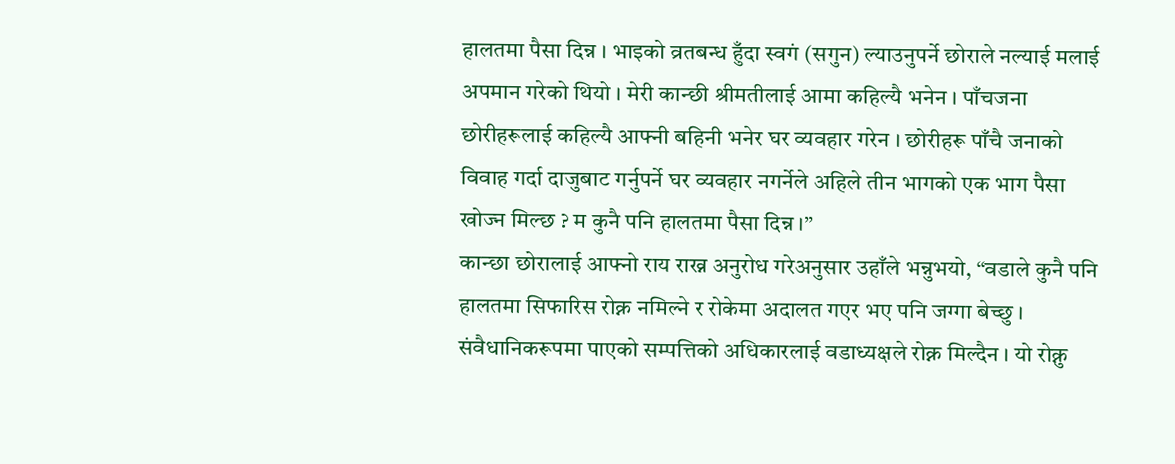हालतमा पैसा दिन्न । भाइको व्रतबन्ध हुँदा स्वगं (सगुन) ल्याउनुपर्ने छोराले नल्याई मलाई अपमान गरेको थियो । मेरी कान्छी श्रीमतीलाई आमा कहिल्यै भनेन । पाँचजना छोरीहरूलाई कहिल्यै आफ्नी बहिनी भनेर घर व्यवहार गरेन । छोरीहरू पाँचै जनाको विवाह गर्दा दाजुबाट गर्नुपर्ने घर व्यवहार नगर्नेले अहिले तीन भागको एक भाग पैसा खोज्न मिल्छ ? म कुनै पनि हालतमा पैसा दिन्न ।”
कान्छा छोरालाई आफ्नो राय राख्न अनुरोध गरेअनुसार उहाँले भन्नुभयो, “वडाले कुनै पनि हालतमा सिफारिस रोक्न नमिल्ने र रोकेमा अदालत गएर भए पनि जग्गा बेच्छु । संवैधानिकरूपमा पाएको सम्पत्तिको अधिकारलाई वडाध्यक्षले रोक्न मिल्दैन । यो रोक्नु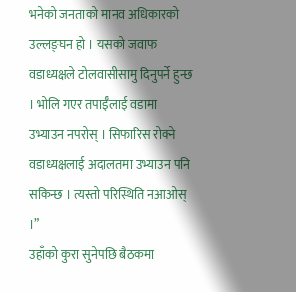भनेको जनताको मानव अधिकारको उल्लङ्घन हो । यसको जवाफ वडाध्यक्षले टोलवासीसामु दिनुपर्ने हुन्छ । भोलि गएर तपाईँलाई वडामा उभ्याउन नपरोस् । सिफारिस रोक्ने वडाध्यक्षलाई अदालतमा उभ्याउन पनि सकिन्छ । त्यस्तो परिस्थिति नआओस् ।”
उहाँको कुरा सुनेपछि बैठकमा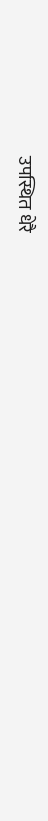उपस्थित धेरै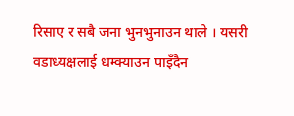रिसाए र सबै जना भुनभुनाउन थाले । यसरी वडाध्यक्षलाई धम्क्याउन पाइँदैन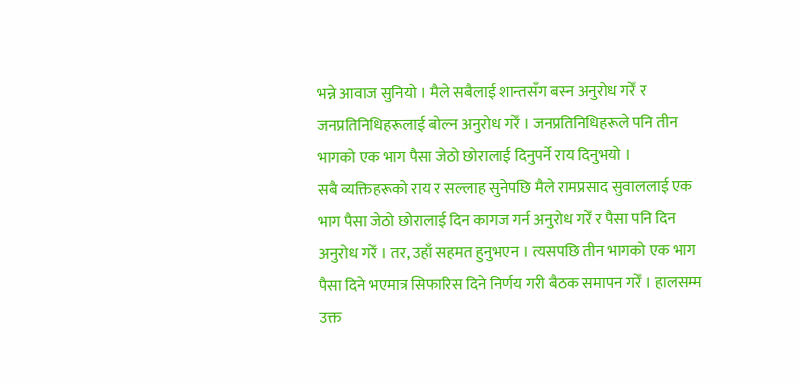भन्ने आवाज सुनियो । मैले सबैलाई शान्तसँग बस्न अनुरोध गरेँ र जनप्रतिनिधिहरूलाई बोल्न अनुरोध गरेँ । जनप्रतिनिधिहरूले पनि तीन भागको एक भाग पैसा जेठो छोरालाई दिनुपर्ने राय दिनुभयो ।
सबै व्यक्तिहरूको राय र सल्लाह सुनेपछि मैले रामप्रसाद सुवाललाई एक भाग पैसा जेठो छोरालाई दिन कागज गर्न अनुरोध गरेँ र पैसा पनि दिन अनुरोध गरेँ । तर, उहाँ सहमत हुनुभएन । त्यसपछि तीन भागको एक भाग पैसा दिने भएमात्र सिफारिस दिने निर्णय गरी बैठक समापन गरेँ । हालसम्म उक्त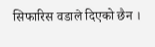सिफारिस वडाले दिएको छैन ।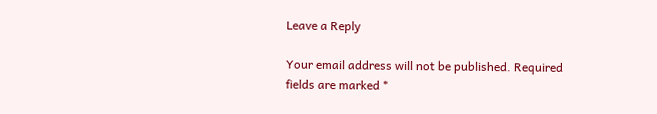Leave a Reply

Your email address will not be published. Required fields are marked *